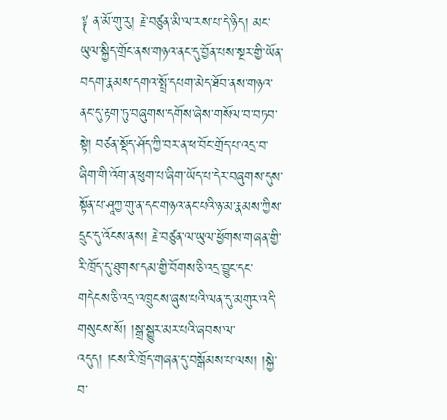༈ ན་མོ་གུ་རུ། རྗེ་བཙུན་མི་ལ་རས་པ་དེ་ཉིད། མང་ཡུལ་སྐྱིད་གྲོང་ནས་གཉའ་ནང་དུ་བྱོན་པས་སྔར་གྱི་ཡོན་བདག་རྣམས་དགའ་སྤྲོ་དཔག་མེད་ཐོབ་ནས་གཉའ་ནང་དུ་རྟག་ཏུ་བཞུགས་དགོས་ཞེས་གསོལ་བ་བཏབ་སྟེ། བཙན་སྡོད་ཤོད་ཀྱི་བར་ན་ཕ་བོང་གྲོད་པ་འདྲ་བ་ཞིག་གི་འོག་ན་ཕུག་པ་ཞིག་ཡོད་པ་དེར་བཞུགས་དུས་སྟོན་པ་ཤཱཀྱ་གུ་ན་དང་གཉའ་ནང་པའི་ཉ་མ་རྣམས་ཀྱིས་དྲུང་དུ་འོངས་ནས། རྗེ་བཙུན་ལ་ཡུལ་ཕྱོགས་གཞན་གྱི་རི་ཁྲོད་དུ་ཐུགས་དམ་གྱི་བོགས་ཅི་འདྲ་བྱུང་དང་གདེངས་ཅི་འདྲ་འཁྲུངས་ཞུས་པའི་ལན་དུ་མགུར་འདི་གསུངས་སོ། །སྒྲ་སྒྱུར་མར་པའི་ཞབས་ལ་འདུད། །ངས་རི་ཁྲོད་གཞན་དུ་བསྒོམས་པ་ལས། །སྐྱེ་བ་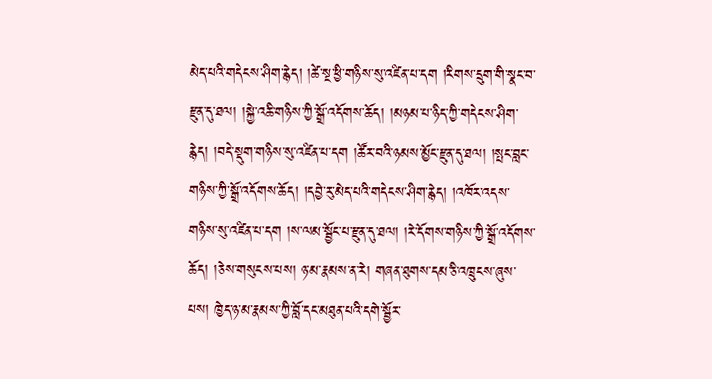མེད་པའི་གདེངས་ཤིག་རྙེད། །ཚེ་སྔ་ཕྱི་གཉིས་སུ་འཛིན་པ་དག །རིགས་དྲུག་གི་སྣང་བ་རྫུན་དུ་ཐལ། །སྐྱེ་འཆི་གཉིས་ཀྱི་སྒྲོ་འདོགས་ཆོད། །མཉམ་པ་ཉིད་ཀྱི་གདེངས་ཤིག་རྙེད། །བདེ་སྡུག་གཉིས་སུ་འཛིན་པ་དག །ཚོར་བའི་ཉམས་མྱོང་རྫུན་དུ་ཐལ། །སྤང་བླང་གཉིས་ཀྱི་སྒྲོ་འདོགས་ཆོད། །དབྱེ་རུ་མེད་པའི་གདེངས་ཤིག་རྙེད། །འཁོར་འདས་གཉིས་སུ་འཛིན་པ་དག །ས་ལམ་སྦྱོང་པ་རྫུན་དུ་ཐལ། །རེ་དོགས་གཉིས་ཀྱི་སྒྲོ་འདོགས་ཆོད། །ཅེས་གསུངས་པས། ཉ་མ་རྣམས་ན་རེ། གཞན་ཐུགས་དམ་ཅི་འཁྲུངས་ཞུས་པས། ཁྱེད་ཉ་མ་རྣམས་ཀྱི་བློ་དང་མཐུན་པའི་དགེ་སྦྱོར་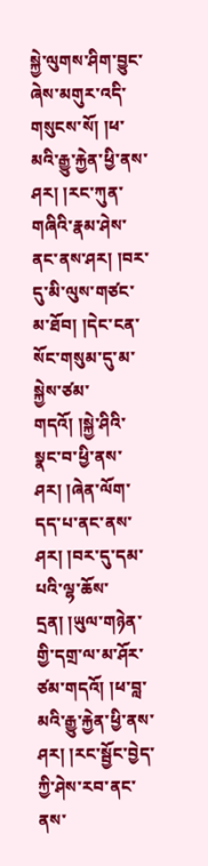སྐྱེ་ལུགས་ཤིག་བྱུང་ཞེས་མགུར་འདི་གསུངས་སོ། །ཕ་མའི་རྒྱུ་རྐྱེན་ཕྱི་ནས་ཤར། །རང་ཀུན་གཞིའི་རྣམ་ཤེས་ནང་ནས་ཤར། །བར་དུ་མི་ལུས་གཙང་མ་ཐོབ། །དེང་ངན་སོང་གསུམ་དུ་མ་སྐྱེས་ཙམ་གདའོ། །སྐྱེ་ཤིའི་སྣང་བ་ཕྱི་ནས་ཤར། །ཞེན་ལོག་དད་པ་ནང་ནས་ཤར། །བར་དུ་དམ་པའི་ལྷ་ཆོས་དྲན། །ཡུལ་གཉེན་གྱི་དགྲ་ལ་མ་ཤོར་ཙམ་གདའོ། །ཕ་བླ་མའི་རྒྱུ་རྐྱེན་ཕྱི་ནས་ཤར། །རང་སྦྱོང་བྱེད་ཀྱི་ཤེས་རབ་ནང་ནས་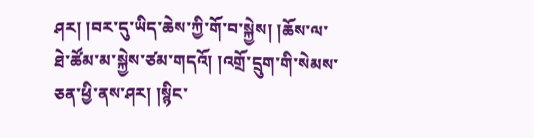ཤར། །བར་དུ་ཡིད་ཆེས་ཀྱི་གོ་བ་སྐྱེས། །ཆོས་ལ་ཐེ་ཚོམ་མ་སྐྱེས་ཙམ་གདའོ། །འགྲོ་དྲུག་གི་སེམས་ཅན་ཕྱི་ནས་ཤར། །སྙིང་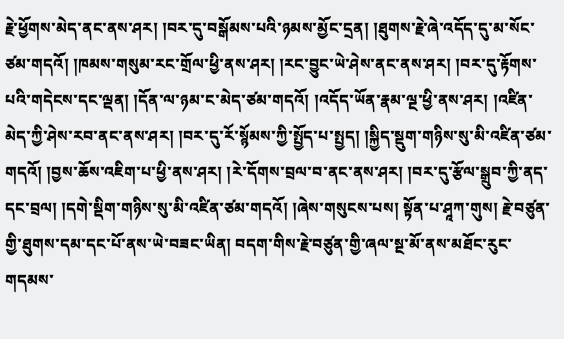རྗེ་ཕྱོགས་མེད་ནང་ནས་ཤར། །བར་དུ་བསྒོམས་པའི་ཉམས་མྱོང་དྲན། །ཐུགས་རྗེ་ཞེ་འདོད་དུ་མ་སོང་ཙམ་གདའོ། །ཁམས་གསུམ་རང་གྲོལ་ཕྱི་ནས་ཤར། །རང་བྱུང་ཡེ་ཤེས་ནང་ནས་ཤར། །བར་དུ་རྟོགས་པའི་གདེངས་དང་ལྡན། །དོན་ལ་ཉམ་ང་མེད་ཙམ་གདའོ། །འདོད་ཡོན་རྣམ་ལྔ་ཕྱི་ནས་ཤར། །འཛིན་མེད་ཀྱི་ཤེས་རབ་ནང་ནས་ཤར། །བར་དུ་རོ་སྙོམས་ཀྱི་སྤྱོད་པ་སྤྱད། །སྐྱིད་སྡུག་གཉིས་སུ་མི་འཛིན་ཙམ་གདའོ། །བྱས་ཆོས་འཇིག་པ་ཕྱི་ནས་ཤར། །རེ་དོགས་བྲལ་བ་ནང་ནས་ཤར། །བར་དུ་རྩོལ་སྒྲུབ་ཀྱི་ནད་དང་བྲལ། །དགེ་སྡིག་གཉིས་སུ་མི་འཛིན་ཙམ་གདའོ། །ཞེས་གསུངས་པས། སྟོན་པ་ཤཱཀ་གུས། རྗེ་བཙུན་གྱི་ཐུགས་དམ་དང་པོ་ནས་ཡེ་བཟང་ཡིན། བདག་གིས་རྗེ་བཙུན་གྱི་ཞལ་སྔ་མོ་ནས་མཐོང་རུང་གདམས་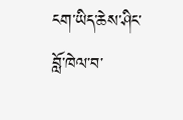ངག་ཡིད་ཆེས་ཤིང་བློ་ཁེལ་བ་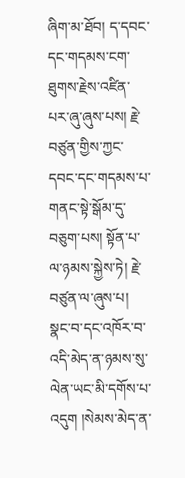ཞིག་མ་ཐོབ། ད་དབང་དང་གདམས་ངག་ཐུགས་རྗེས་འཛིན་པར་ཞུ་ཞུས་པས། རྗེ་བཙུན་གྱིས་ཀྱང་དབང་དང་གདམས་པ་གནང་སྟེ་སྒོམ་དུ་བཅུག་པས། སྟོན་པ་ལ་ཉམས་སྐྱེས་ཏེ། རྗེ་བཙུན་ལ་ཞུས་པ། སྣང་བ་དང་འཁོར་བ་འདི་མེད་ན་ཉམས་སུ་ལེན་ཡང་མི་དགོས་པ་འདུག །སེམས་མེད་ན་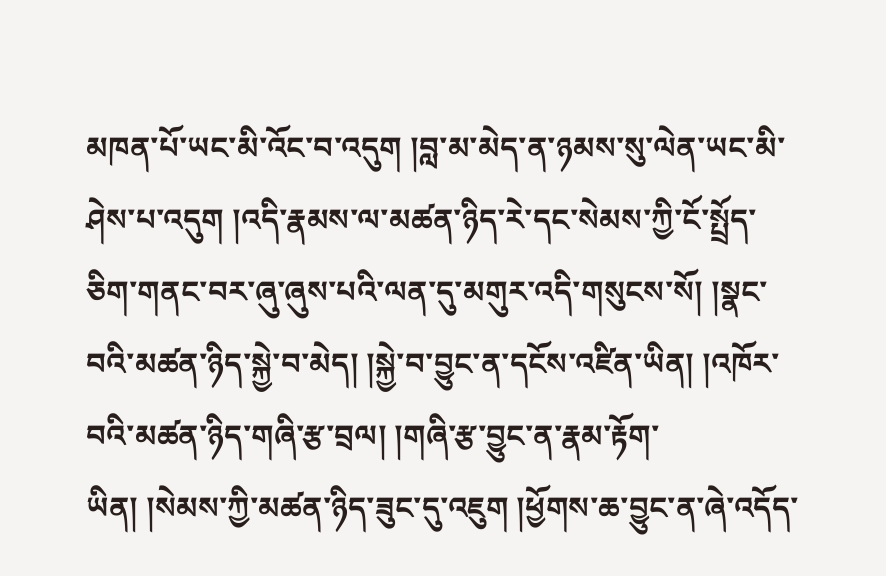མཁན་པོ་ཡང་མི་འོང་བ་འདུག །བླ་མ་མེད་ན་ཉམས་སུ་ལེན་ཡང་མི་ཤེས་པ་འདུག །འདི་རྣམས་ལ་མཚན་ཉིད་རེ་དང་སེམས་ཀྱི་ངོ་སྤྲོད་ཅིག་གནང་བར་ཞུ་ཞུས་པའི་ལན་དུ་མགུར་འདི་གསུངས་སོ། །སྣང་བའི་མཚན་ཉིད་སྐྱེ་བ་མེད། །སྐྱེ་བ་བྱུང་ན་དངོས་འཛིན་ཡིན། །འཁོར་བའི་མཚན་ཉིད་གཞི་རྩ་བྲལ། །གཞི་རྩ་བྱུང་ན་རྣམ་རྟོག་ཡིན། །སེམས་ཀྱི་མཚན་ཉིད་ཟུང་དུ་འཇུག །ཕྱོགས་ཆ་བྱུང་ན་ཞེ་འདོད་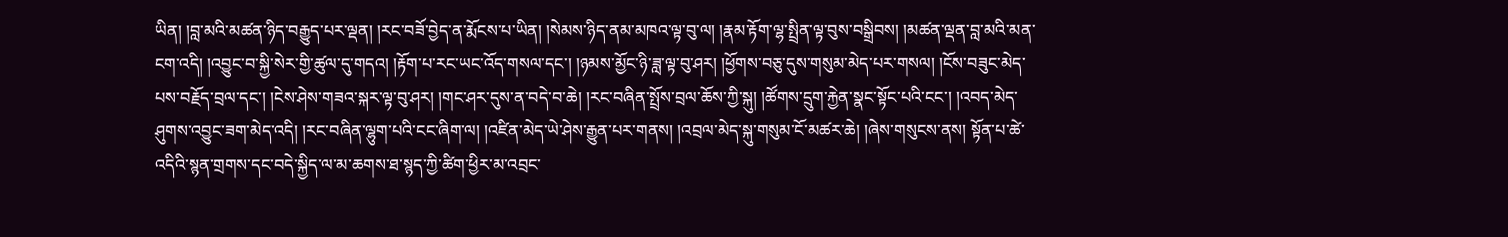ཡིན། །བླ་མའི་མཚན་ཉིད་བརྒྱུད་པར་ལྡན། །རང་བཟོ་བྱེད་ན་རྨོངས་པ་ཡིན། །སེམས་ཉིད་ནམ་མཁའ་ལྟ་བུ་ལ། །རྣམ་རྟོག་ལྷ་སྤྲིན་ལྟ་བུས་བསྒྲིབས། །མཚན་ལྡན་བླ་མའི་མན་ངག་འདི། །འབྱུང་བ་སྐྱི་སེར་གྱི་ཚུལ་དུ་གདའ། །རྟོག་པ་རང་ཡང་འོད་གསལ་དང་། །ཉམས་མྱོང་ཉི་ཟླ་ལྟ་བུ་ཤར། །ཕྱོགས་བཅུ་དུས་གསུམ་མེད་པར་གསལ། །ངོས་བཟུང་མེད་པས་བརྗོད་བྲལ་དང་། །ངེས་ཤེས་གཟའ་སྐར་ལྟ་བུ་ཤར། །གང་ཤར་དུས་ན་བདེ་བ་ཆེ། །རང་བཞིན་སྤྲོས་བྲལ་ཆོས་ཀྱི་སྐུ། །ཚོགས་དྲུག་རྐྱེན་སྣང་སྟོང་པའི་ངང་། །འབད་མེད་ཤུགས་འབྱུང་ཟག་མེད་འདི། །རང་བཞིན་ལྷུག་པའི་ངང་ཞིག་ལ། །འཛིན་མེད་ཡེ་ཤེས་རྒྱུན་པར་གནས། །འབྲལ་མེད་སྐུ་གསུམ་ངོ་མཚར་ཆེ། །ཞེས་གསུངས་ནས། སྟོན་པ་ཚེ་འདིའི་སྙན་གྲགས་དང་བདེ་སྐྱིད་ལ་མ་ཆགས་ཐ་སྙད་ཀྱི་ཚིག་ཕྱིར་མ་འབྲང་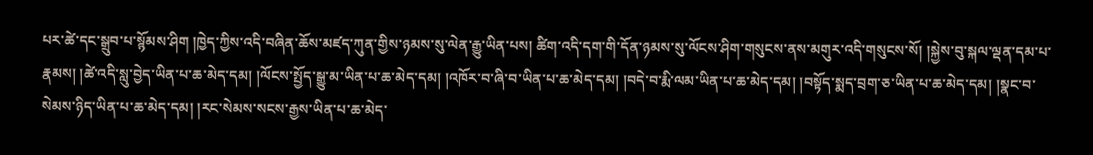པར་ཚེ་དང་སྒྲུབ་པ་སྙོམས་ཤིག །ཁྱེད་ཀྱིས་འདི་བཞིན་ཆོས་མཛད་ཀུན་གྱིས་ཉམས་སུ་ལེན་རྒྱུ་ཡིན་པས། ཚིག་འདི་དག་གི་དོན་ཉམས་སུ་ལོངས་ཤིག་གསུངས་ནས་མགུར་འདི་གསུངས་སོ། །སྐྱེས་བུ་སྐལ་ལྡན་དམ་པ་རྣམས། །ཚེ་འདི་སླུ་བྱེད་ཡིན་པ་ཆ་མེད་དམ། །ལོངས་སྤྱོད་སྒྱུ་མ་ཡིན་པ་ཆ་མེད་དམ། །འཁོར་བ་ཞི་བ་ཡིན་པ་ཆ་མེད་དམ། །བདེ་བ་རྨི་ལམ་ཡིན་པ་ཆ་མེད་དམ། །བསྟོད་སྨད་བྲག་ཅ་ཡིན་པ་ཆ་མེད་དམ། །སྣང་བ་སེམས་ཉིད་ཡིན་པ་ཆ་མེད་དམ། །རང་སེམས་སངས་རྒྱས་ཡིན་པ་ཆ་མེད་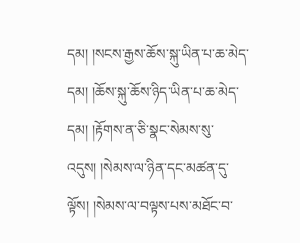དམ། །སངས་རྒྱས་ཆོས་སྐུ་ཡིན་པ་ཆ་མེད་དམ། །ཆོས་སྐུ་ཆོས་ཉིད་ཡིན་པ་ཆ་མེད་དམ། །རྟོགས་ན་ཅི་སྣང་སེམས་སུ་འདུས། །སེམས་ལ་ཉིན་དང་མཚན་དུ་ལྟོས། །སེམས་ལ་བལྟས་པས་མཐོང་བ་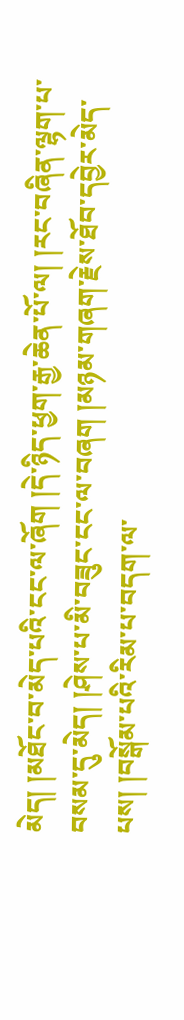མེད། །མཐོང་བ་མེད་པའི་ངང་ལ་ཞོག །དེ་ཉིད་ཕྱག་རྒྱ་ཆེན་པོ་ལ། །རང་བཞིན་ལྷག་པ་བསམ་དུ་མེད། །ཤེས་པ་མི་བཟུང་ངང་ལ་བཞག །མཉམ་གཞག་རྗེས་ཐོབ་དབྱེར་མེད་པས། །བསྒོམ་པའི་རིམ་པ་བདག་ལ་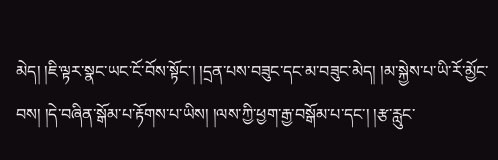མེད། །ཇི་ལྟར་སྣང་ཡང་ངོ་བོས་སྟོང་། །དྲན་པས་བཟུང་དང་མ་བཟུང་མེད། །མ་སྐྱེས་པ་ཡི་རོ་མྱོང་བས། །དེ་བཞིན་སྒོམ་པ་རྟོགས་པ་ཡིས། །ལས་ཀྱི་ཕྱག་རྒྱ་བསྒོམ་པ་དང་། །རྩ་རླུང་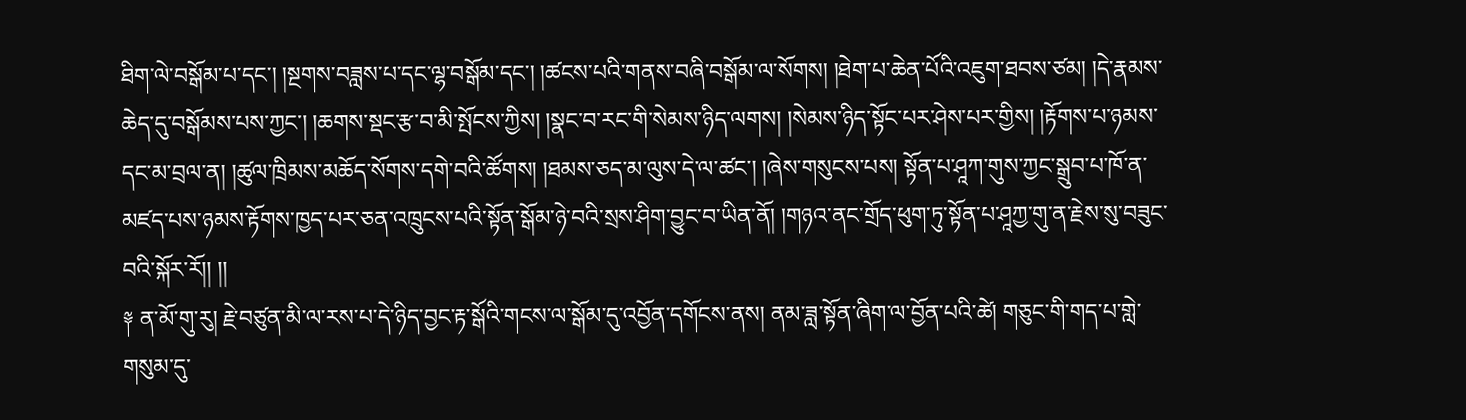ཐིག་ལེ་བསྒོམ་པ་དང་། །སྔགས་བཟླས་པ་དང་ལྷ་བསྒོམ་དང་། །ཚངས་པའི་གནས་བཞི་བསྒོམ་ལ་སོགས། །ཐེག་པ་ཆེན་པོའི་འཇུག་ཐབས་ཙམ། །དེ་རྣམས་ཆེད་དུ་བསྒོམས་པས་ཀྱང་། །ཆགས་སྡང་རྩ་བ་མི་སྤོངས་ཀྱིས། །སྣང་བ་རང་གི་སེམས་ཉིད་ལགས། །སེམས་ཉིད་སྟོང་པར་ཤེས་པར་གྱིས། །རྟོགས་པ་ཉམས་དང་མ་བྲལ་ན། །ཚུལ་ཁྲིམས་མཆོད་སོགས་དགེ་བའི་ཚོགས། །ཐམས་ཅད་མ་ལུས་དེ་ལ་ཚང་། །ཞེས་གསུངས་པས། སྟོན་པ་ཤཱཀ་གུས་ཀྱང་སྒྲུབ་པ་ཁོ་ན་མཛད་པས་ཉམས་རྟོགས་ཁྱད་པར་ཅན་འཁྲུངས་པའི་སྟོན་སྒོམ་ཉེ་བའི་སྲས་ཤིག་བྱུང་བ་ཡིན་ནོ། །གཉའ་ནང་གྲོད་ཕུག་ཏུ་སྟོན་པ་ཤཱཀྱ་གུ་ན་རྗེས་སུ་བཟུང་བའི་སྐོར་རོ།། །།
༈ ན་མོ་གུ་རུ། རྗེ་བཙུན་མི་ལ་རས་པ་དེ་ཉིད་བྱང་རྟ་སྒོའི་གངས་ལ་སྒོམ་དུ་འབྱོན་དགོངས་ནས། ནམ་ཟླ་སྟོན་ཞིག་ལ་བྱོན་པའི་ཚེ། གཅུང་གི་གད་པ་གླེ་གསུམ་དུ་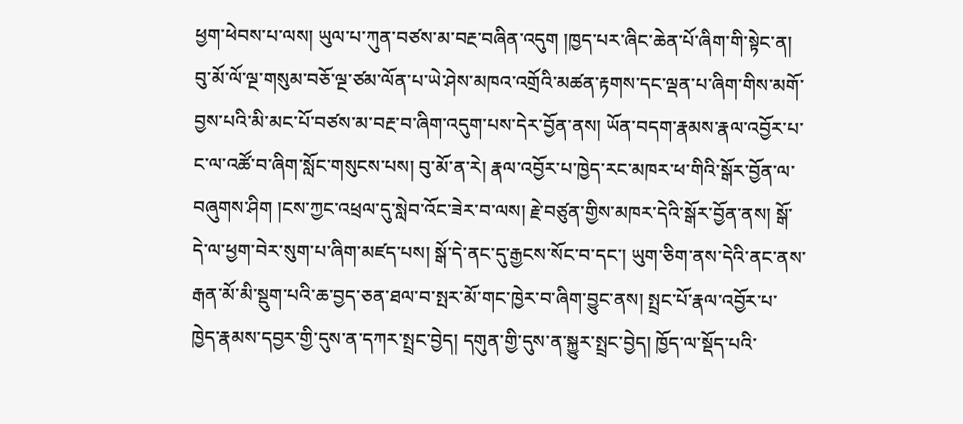ཕྱག་ཕེབས་པ་ལས། ཡུལ་པ་ཀུན་བཙས་མ་བརྔ་བཞིན་འདུག །ཁྱད་པར་ཞིང་ཆེན་པོ་ཞིག་གི་སྟེང་ན། བུ་མོ་ལོ་ལྔ་གསུམ་བཅོ་ལྔ་ཙམ་ལོན་པ་ཡེ་ཤེས་མཁའ་འགྲོའི་མཚན་རྟགས་དང་ལྡན་པ་ཞིག་གིས་མགོ་བྱས་པའི་མི་མང་པོ་བཙས་མ་བརྔ་བ་ཞིག་འདུག་པས་དེར་བྱོན་ནས། ཡོན་བདག་རྣམས་རྣལ་འབྱོར་པ་ང་ལ་འཚོ་བ་ཞིག་སློང་གསུངས་པས། བུ་མོ་ན་རེ། རྣལ་འབྱོར་པ་ཁྱེད་རང་མཁར་ཕ་གིའི་སྒོར་བྱོན་ལ་བཞུགས་ཤིག །ངས་ཀྱང་འཕྲལ་དུ་སླེབ་འོང་ཟེར་བ་ལས། རྗེ་བཙུན་གྱིས་མཁར་དེའི་སྒོར་བྱོན་ནས། སྒོ་དེ་ལ་ཕྱག་བེར་སུག་པ་ཞིག་མཛད་པས། སྒོ་དེ་ནང་དུ་རྒྱངས་སོང་བ་དང་། ཡུག་ཅིག་ནས་དེའི་ནང་ནས་རྒན་མོ་མི་སྡུག་པའི་ཆ་བྱད་ཅན་ཐལ་བ་སྤར་མོ་གང་ཁྱེར་བ་ཞིག་བྱུང་ནས། སྤྲང་པོ་རྣལ་འབྱོར་པ་ཁྱེད་རྣམས་དབྱར་གྱི་དུས་ན་དཀར་སྤྲང་བྱེད། དགུན་གྱི་དུས་ན་སྐྱུར་སྤྲང་བྱེད། ཁྱོད་ལ་སྡོད་པའི་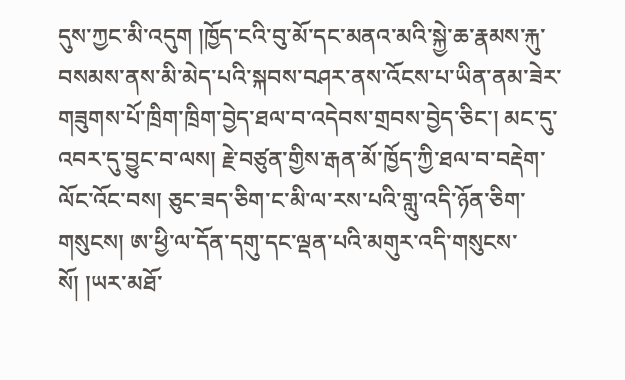དུས་ཀྱང་མི་འདུག །ཁྱོད་ངའི་བུ་མོ་དང་མནའ་མའི་སྐྱེ་ཆ་རྣམས་རྐུ་བསམས་ནས་མི་མེད་པའི་སྐབས་བཤར་ནས་འོངས་པ་ཡིན་ནམ་ཟེར་གཟུགས་པོ་ཁྲིག་ཁྲིག་བྱེད་ཐལ་བ་འདེབས་གྲབས་བྱེད་ཅིང་། མང་དུ་འབར་དུ་བྱུང་བ་ལས། རྗེ་བཙུན་གྱིས་རྒན་མོ་ཁྱོད་ཀྱི་ཐལ་བ་བརྡེག་ལོང་འོང་བས། ཅུང་ཟད་ཅིག་ང་མི་ལ་རས་པའི་གླུ་འདི་ཉོན་ཅིག་གསུངས། ཨ་ཕྱི་ལ་དོན་དགུ་དང་ལྡན་པའི་མགུར་འདི་གསུངས་སོ། །ཡར་མཐོ་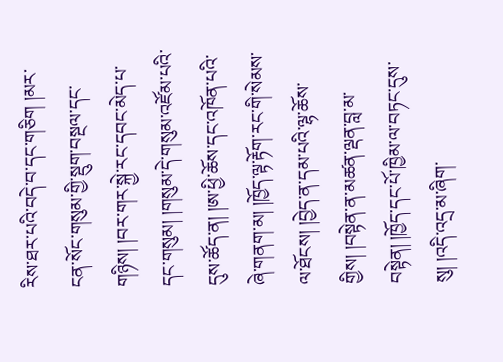རིས་ཐར་པའི་བདེ་བ་དང་གཅིག །མར་ངན་སོང་གསུམ་གྱི་སྡུག་བསྔལ་དང་གཉིས། །བར་གར་སྐྱེ་རང་དབང་མེད་པ་དང་གསུམ། །གསུམ་དེ་གསུམ་འཛོམ་པའི་དུས་ཚོད་ན། །ཨ་ཕྱི་ཆོས་དང་འཁོན་པའི་ཞེ་གནག་མ། །ཁྱོད་ལྟ་རྟོག་རང་གི་སེམས་ལ་ཐོངས། །བྱེད་ན་དམ་པའི་ལྷ་ཆོས་གྱིས། །བསྟེན་ན་མཚན་ལྡན་བླ་མ་བསྟེན། །ཁྱོད་དང་པོ་ཁྱིམ་ལ་བཏང་དུས་སུ། །འདི་འདྲ་མ་ཞིག་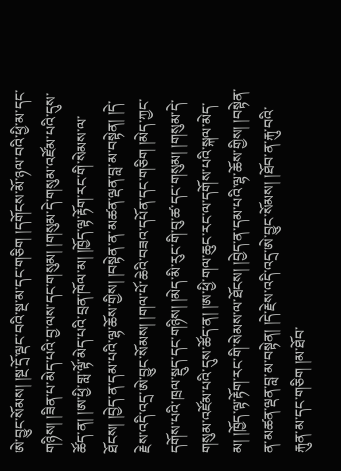ཨེ་བྱུང་སོམས། །སྔ་དྲོ་ལྡང་བའི་སྔ་མ་དང་གཅིག །དགོངས་མོ་ཉལ་བའི་ཕྱི་མ་དང་གཉིས། །ཟིན་པ་མེད་པའི་བྱ་ལས་དང་གསུམ། །གསུམ་དེ་གསུམ་འཛོམ་པའི་དུས་ཚོད་ན། །ཨ་ཕྱི་གླ་ལྟོ་མེད་པའི་བྲན་ཁོལ་མ། །ཁྱོད་ལྟ་རྟོག་རང་གི་སེམས་ལ་ཐོངས། །བྱེད་ན་དམ་པའི་ལྷ་ཆོས་གྱིས། །བསྟེན་ན་མཚན་ལྡན་བླ་མ་བསྟེན། །དེ་རྗེས་འདི་འདྲ་ཨེ་བྱུང་སོམས། །གལ་པོ་ཆེའི་བཟའ་དཔོན་དང་གཅིག །མེད་ཀྱང་དགོས་པའི་ཁྲལ་སྡུད་དང་གཉིས། །མེད་མི་རུང་གི་བུ་ཚ་དང་གསུམ། །གསུམ་དེ་གསུམ་འཛོམ་པའི་དུས་ཚོད་ན། །ཨ་ཕྱི་གལ་ཆུང་རང་ལ་དགོས་པའི་སྐལ་མེད་མ། །ཁྱོད་ལྟ་རྟོག་རང་གི་སེམས་ལ་ཐོངས། །བྱེད་ན་དམ་པའི་ལྷ་ཆོས་གྱིས། །བསྟེན་ན་མཚན་ལྡན་བླ་མ་བསྟེན། །དེ་རྗེས་འདི་འདྲ་ཨེ་བྱུང་སོམས། །ཐོབ་ན་རྐུ་བའི་རྐུན་མ་དང་གཅིག །མ་ཐོབ་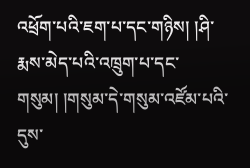འཕྲོག་པའི་ཇག་པ་དང་གཉིས། །ཤི་རྨས་མེད་པའི་འཁྲུག་པ་དང་གསུམ། །གསུམ་དེ་གསུམ་འཛོམ་པའི་དུས་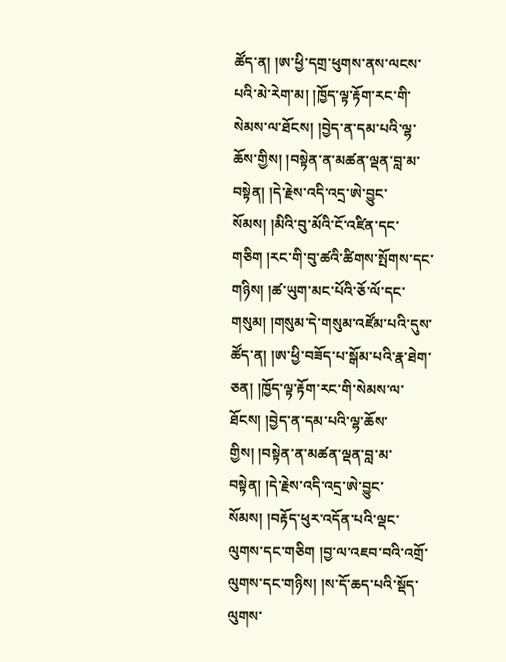ཚོད་ན། །ཨ་ཕྱི་དགྲ་ཕུགས་ནས་ལངས་པའི་མེ་རེག་མ། །ཁྱོད་ལྟ་རྟོག་རང་གི་སེམས་ལ་ཐོངས། །བྱེད་ན་དམ་པའི་ལྷ་ཆོས་གྱིས། །བསྟེན་ན་མཚན་ལྡན་བླ་མ་བསྟེན། །དེ་རྗེས་འདི་འདྲ་ཨེ་བྱུང་སོམས། །མིའི་བུ་མོའི་ངོ་འཛིན་དང་གཅིག །རང་གི་བུ་ཚའི་ཚིགས་སྤོགས་དང་གཉིས། །ཚ་ཡུག་མང་པོའི་ཅོ་ལོ་དང་གསུམ། །གསུམ་དེ་གསུམ་འཛོམ་པའི་དུས་ཚོད་ན། །ཨ་ཕྱི་བཟོད་པ་སྒོམ་པའི་རྣ་ཐེག་ཅན། །ཁྱོད་ལྟ་རྟོག་རང་གི་སེམས་ལ་ཐོངས། །བྱེད་ན་དམ་པའི་ལྷ་ཆོས་གྱིས། །བསྟེན་ན་མཚན་ལྡན་བླ་མ་བསྟེན། །དེ་རྗེས་འདི་འདྲ་ཨེ་བྱུང་སོམས། །བརྟོད་ཕུར་འདོན་པའི་ལྡང་ལུགས་དང་གཅིག །བྱ་ལ་འཇབ་བའི་འགྲོ་ལུགས་དང་གཉིས། །ས་དོ་ཆད་པའི་སྡོད་ལུགས་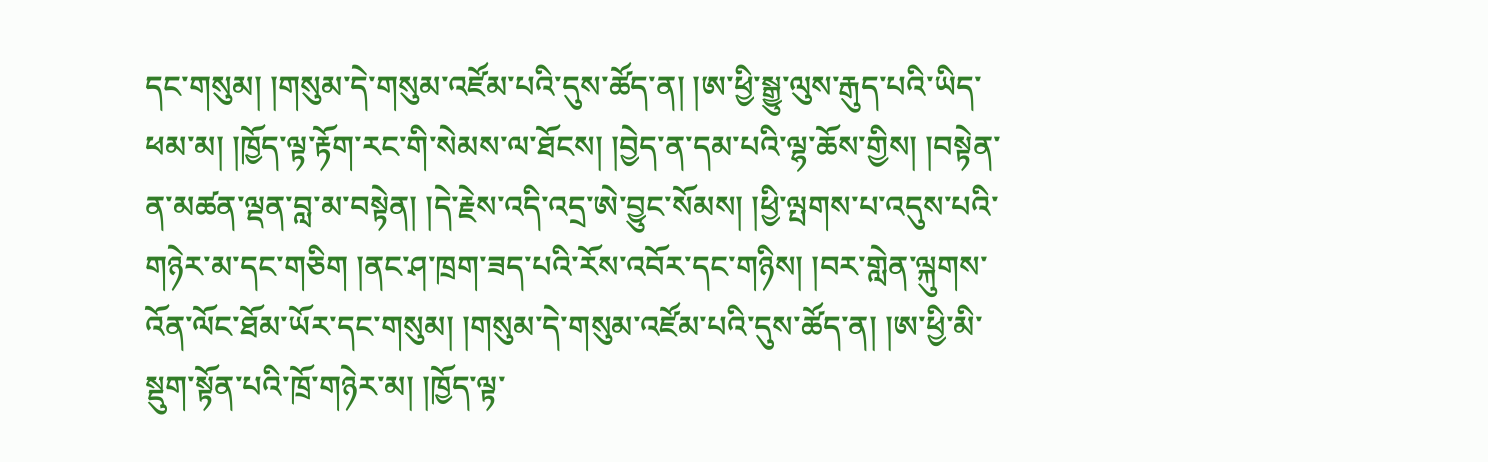དང་གསུམ། །གསུམ་དེ་གསུམ་འཛོམ་པའི་དུས་ཚོད་ན། །ཨ་ཕྱི་སྒྱུ་ལུས་རྒུད་པའི་ཡིད་ཕམ་མ། །ཁྱོད་ལྟ་རྟོག་རང་གི་སེམས་ལ་ཐོངས། །བྱེད་ན་དམ་པའི་ལྷ་ཆོས་གྱིས། །བསྟེན་ན་མཚན་ལྡན་བླ་མ་བསྟེན། །དེ་རྗེས་འདི་འདྲ་ཨེ་བྱུང་སོམས། །ཕྱི་ལྤགས་པ་འདུས་པའི་གཉེར་མ་དང་གཅིག །ནང་ཤ་ཁྲག་ཟད་པའི་རོས་འབོར་དང་གཉིས། །བར་གླེན་ལྐུགས་འོན་ལོང་ཐོམ་ཡོར་དང་གསུམ། །གསུམ་དེ་གསུམ་འཛོམ་པའི་དུས་ཚོད་ན། །ཨ་ཕྱི་མི་སྡུག་སྟོན་པའི་ཁྲོ་གཉེར་མ། །ཁྱོད་ལྟ་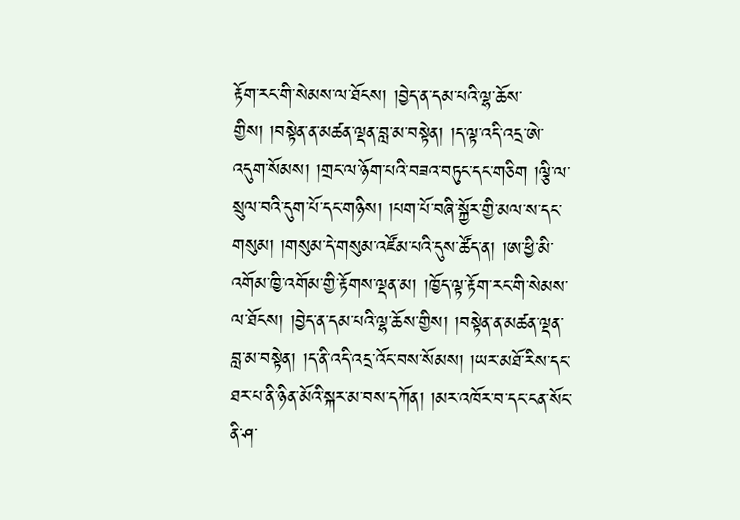རྟོག་རང་གི་སེམས་ལ་ཐོངས། །བྱེད་ན་དམ་པའི་ལྷ་ཆོས་གྱིས། །བསྟེན་ན་མཚན་ལྡན་བླ་མ་བསྟེན། །ད་ལྟ་འདི་འདྲ་ཨེ་འདུག་སོམས། །གྲང་ལ་ཉོག་པའི་བཟའ་བཏུང་དང་གཅིག །ལྕི་ལ་སྲུལ་བའི་དུག་པོ་དང་གཉིས། །པག་པོ་བཞི་སྐྱོར་གྱི་མལ་ས་དང་གསུམ། །གསུམ་དེ་གསུམ་འཛོམ་པའི་དུས་ཚོད་ན། །ཨ་ཕྱི་མི་འགོམ་ཁྱི་འགོམ་གྱི་རྟོགས་ལྡན་མ། །ཁྱོད་ལྟ་རྟོག་རང་གི་སེམས་ལ་ཐོངས། །བྱེད་ན་དམ་པའི་ལྷ་ཆོས་གྱིས། །བསྟེན་ན་མཚན་ལྡན་བླ་མ་བསྟེན། །ད་ནི་འདི་འདྲ་འོང་བས་སོམས། །ཡར་མཐོ་རིས་དང་ཐར་པ་ནི་ཉིན་མོའི་སྐར་མ་བས་དཀོན། །མར་འཁོར་བ་དང་ངན་སོང་ནི་ཤ་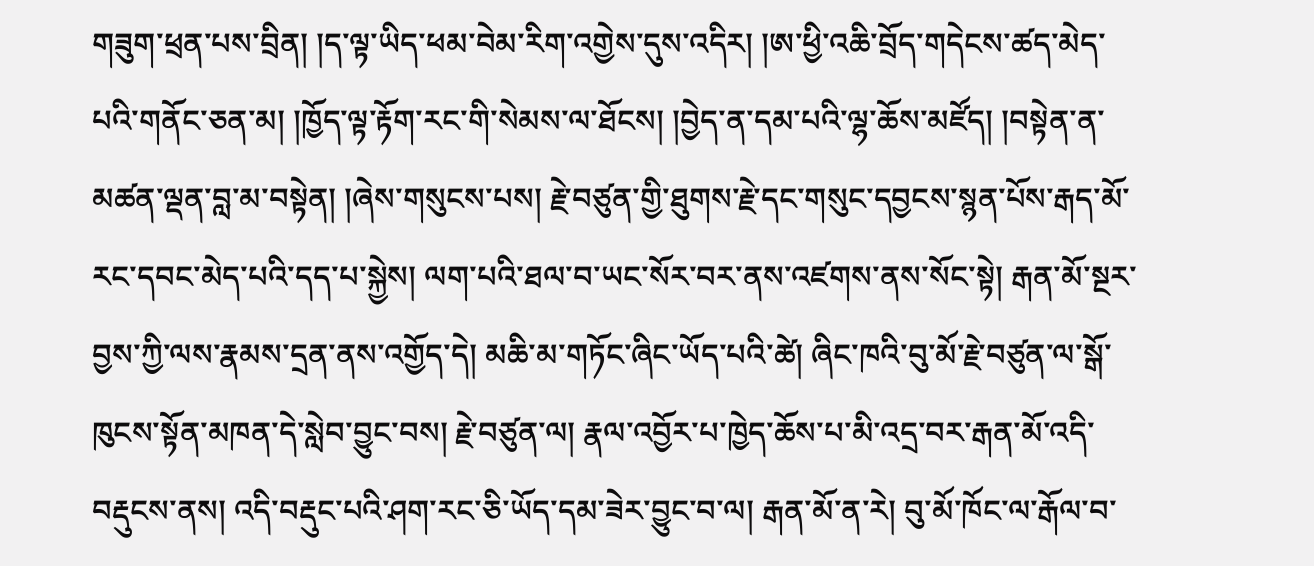གཟུག་ཕྲན་པས་བྲིན། །ད་ལྟ་ཡིད་ཕམ་བེམ་རིག་འགྱེས་དུས་འདིར། །ཨ་ཕྱི་འཆི་བྲོད་གདེངས་ཚད་མེད་པའི་གནོང་ཅན་མ། །ཁྱོད་ལྟ་རྟོག་རང་གི་སེམས་ལ་ཐོངས། །བྱེད་ན་དམ་པའི་ལྷ་ཆོས་མཛོད། །བསྟེན་ན་མཚན་ལྡན་བླ་མ་བསྟེན། །ཞེས་གསུངས་པས། རྗེ་བཙུན་གྱི་ཐུགས་རྗེ་དང་གསུང་དབྱངས་སྙན་པོས་རྒད་མོ་རང་དབང་མེད་པའི་དད་པ་སྐྱེས། ལག་པའི་ཐལ་བ་ཡང་སོར་བར་ནས་འཛགས་ནས་སོང་སྟེ། རྒན་མོ་སྔར་བྱས་ཀྱི་ལས་རྣམས་དྲན་ནས་འགྱོད་དེ། མཆི་མ་གཏོང་ཞིང་ཡོད་པའི་ཚེ། ཞིང་ཁའི་བུ་མོ་རྗེ་བཙུན་ལ་སྒོ་ཁུངས་སྟོན་མཁན་དེ་སླེབ་བྱུང་བས། རྗེ་བཙུན་ལ། རྣལ་འབྱོར་པ་ཁྱེད་ཆོས་པ་མི་འདྲ་བར་རྒན་མོ་འདི་བརྡུངས་ནས། འདི་བརྡུང་པའི་ཤག་རང་ཅི་ཡོད་དམ་ཟེར་བྱུང་བ་ལ། རྒན་མོ་ན་རེ། བུ་མོ་ཁོང་ལ་རྒོལ་བ་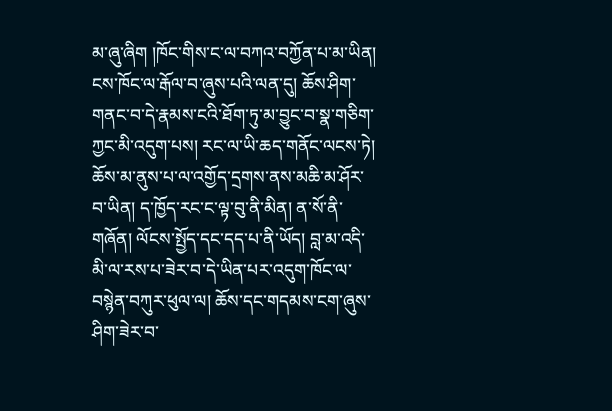མ་ཞུ་ཞིག །ཁོང་གིས་ང་ལ་བཀའ་བཀྱོན་པ་མ་ཡིན། ངས་ཁོང་ལ་རྒོལ་བ་ཞུས་པའི་ལན་དུ། ཆོས་ཤིག་གནང་བ་དེ་རྣམས་ངའི་ཐོག་ཏུ་མ་བྱུང་བ་སྣ་གཅིག་ཀྱང་མི་འདུག་པས། རང་ལ་ཡི་ཆད་གནོང་ལངས་ཏེ། ཆོས་མ་ནུས་པ་ལ་འགྱོད་དྲགས་ནས་མཆི་མ་ཤོར་བ་ཡིན། ད་ཁྱོད་རང་ང་ལྟ་བུ་ནི་མིན། ན་སོ་ནི་གཞོན། ལོངས་སྤྱོད་དང་དད་པ་ནི་ཡོད། བླ་མ་འདི་མི་ལ་རས་པ་ཟེར་བ་དེ་ཡིན་པར་འདུག་ཁོང་ལ་བསྙེན་བཀུར་ཕུལ་ལ། ཆོས་དང་གདམས་ངག་ཞུས་ཤིག་ཟེར་བ་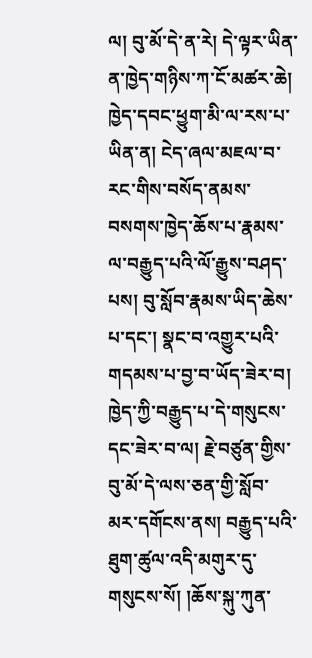ལ། བུ་མོ་དེ་ན་རེ། དེ་ལྟར་ཡིན་ན་ཁྱེད་གཉིས་ཀ་ངོ་མཚར་ཆེ། ཁྱེད་དབང་ཕྱུག་མི་ལ་རས་པ་ཡིན་ན། ངེད་ཞལ་མཇལ་བ་རང་གིས་བསོད་ནམས་བསགས་ཁྱེད་ཆོས་པ་རྣམས་ལ་བརྒྱུད་པའི་ལོ་རྒྱུས་བཤད་པས། བུ་སློབ་རྣམས་ཡིད་ཆེས་པ་དང་། སྣང་བ་འགྱུར་པའི་གདམས་པ་བྱ་བ་ཡོད་ཟེར་བ། ཁྱེད་ཀྱི་བརྒྱུད་པ་དེ་གསུངས་དང་ཟེར་བ་ལ། རྗེ་བཙུན་གྱིས་བུ་མོ་དེ་ལས་ཅན་གྱི་སློབ་མར་དགོངས་ནས། བརྒྱུད་པའི་ཐུག་ཚུལ་འདི་མགུར་དུ་གསུངས་སོ། །ཆོས་སྐུ་ཀུན་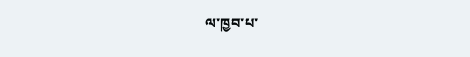ལ་ཁྱབ་པ་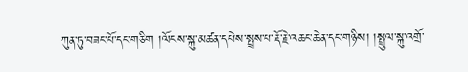ཀུན་ཏུ་བཟང་པོ་དང་གཅིག །ལོངས་སྐུ་མཚན་དཔེས་སྤྲས་པ་རྡོ་རྗེ་འཆང་ཆེན་དང་གཉིས། །སྤྲུལ་སྐུ་འགྲོ་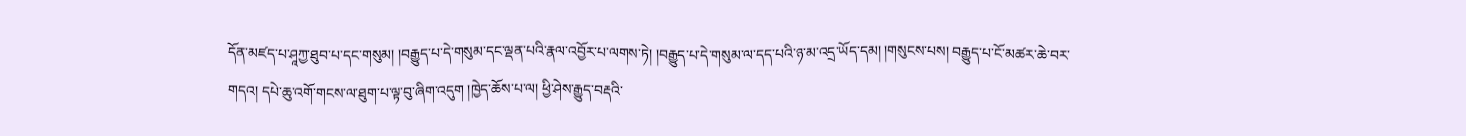དོན་མཛད་པ་ཤཱཀྱ་ཐུབ་པ་དང་གསུམ། །བརྒྱུད་པ་དེ་གསུམ་དང་ལྡན་པའི་རྣལ་འབྱོར་པ་ལགས་ཏེ། །བརྒྱུད་པ་དེ་གསུམ་ལ་དད་པའི་ཉ་མ་འདྲ་ཡོད་དམ། །གསུངས་པས། བརྒྱུད་པ་ངོ་མཚར་ཆེ་བར་གདའ། དཔེ་ཆུ་འགོ་གངས་ལ་ཐུག་པ་ལྟ་བུ་ཞིག་འདུག །ཁྱེད་ཆོས་པ་ལ། ཕྱི་ཤེས་རྒྱུད་བརྡའི་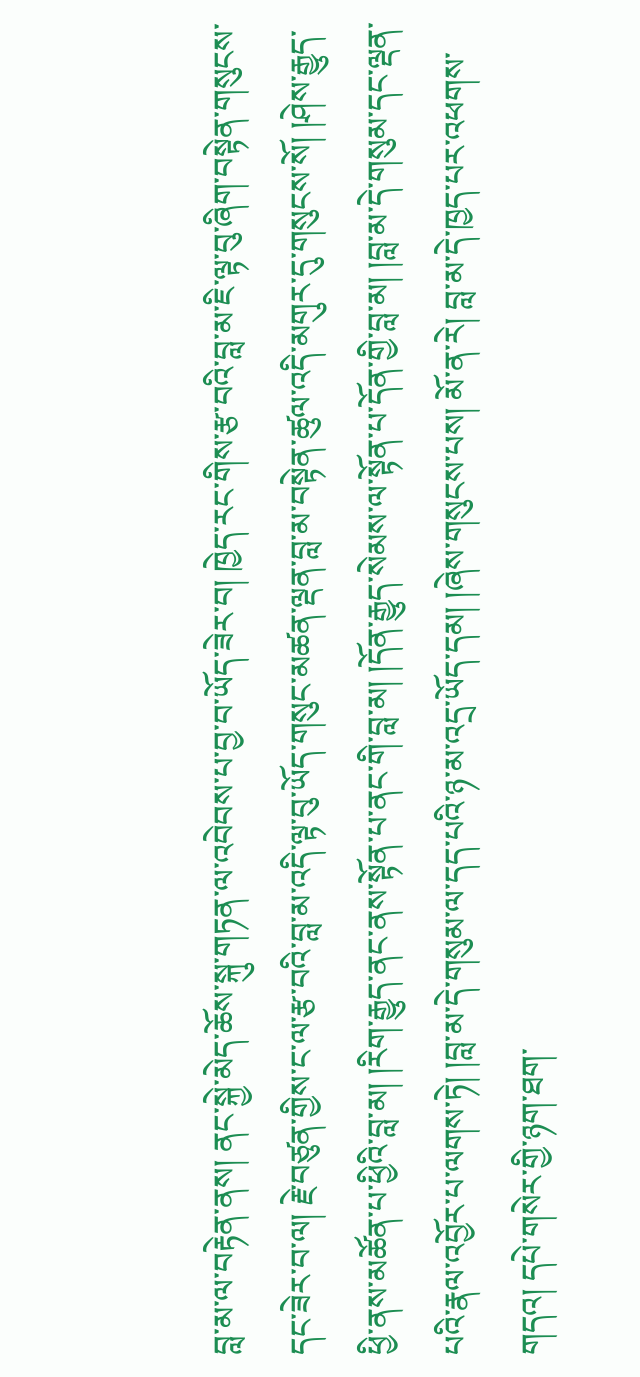བླ་མ་ལ་བརྟེན་ནས། ནང་སྐྱེ་མེད་ཆོས་སྐུ་གཏན་ལ་འབེབས་པ་བྱ་བ་ཡོད་ཟེར་བ། ཁྱེད་རང་གིས་རྩ་བའི་བླ་མ་ཇི་ལྟ་བུ་ཞིག་བསྟེན་གསུངས་དང་ཟེར་བ་ལ། རྗེ་བཙུན་གྱིས་ང་ལ་རྩ་བའི་བླ་མ་འདི་ལྟ་བུ་ཡོད་གསུང་མཚན་ལྡན་བླ་མ་བསྟེན་ཚུལ་འདི་མགུར་དུ་གསུངས་སོ། །ཤེས་རྒྱུད་ཕྱི་ནས་མཚོན་པ་ཕྱིའི་བླ་མ། །རིག་རྒྱུད་ནང་ནས་སྟོན་པ་ནང་གི་བླ་མ། །དོན་རྒྱུད་སེམས་ལ་སྟོན་པ་དོན་གྱི་བླ་མ། །བླ་མ་དེ་གསུམ་དང་ལྡན་པའི་རྣལ་འབྱོར་པ་ལགས་ཏེ། །བླ་མ་དེ་གསུམ་ལ་དད་པའི་ཉ་མ་འདྲ་ཡོད་དམ། །ཞེས་གསུངས་པས། མོ་ན་རེ། བླ་མ་དེ་ཁྱད་པར་འཕགས་གདའ། དཔེ་གསེར་གྱི་ཉག་ཐག་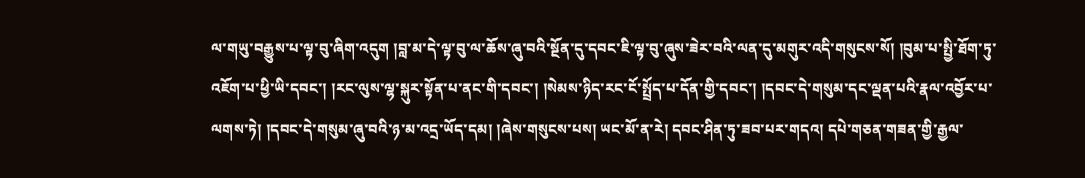ལ་གཡུ་བརྒྱུས་པ་ལྟ་བུ་ཞིག་འདུག །བླ་མ་དེ་ལྟ་བུ་ལ་ཆོས་ཞུ་བའི་སྔོན་དུ་དབང་ཇི་ལྟ་བུ་ཞུས་ཟེར་བའི་ལན་དུ་མགུར་འདི་གསུངས་སོ། །བུམ་པ་སྤྱི་ཐོག་ཏུ་འཇོག་པ་ཕྱི་ཡི་དབང་། །རང་ལུས་ལྷ་སྐུར་སྟོན་པ་ནང་གི་དབང་། །སེམས་ཉིད་རང་ངོ་སྤྲོད་པ་དོན་གྱི་དབང་། །དབང་དེ་གསུམ་དང་ལྡན་པའི་རྣལ་འབྱོར་པ་ལགས་ཏེ། །དབང་དེ་གསུམ་ཞུ་བའི་ཉ་མ་འདྲ་ཡོད་དམ། །ཞེས་གསུངས་པས། ཡང་མོ་ན་རེ། དབང་ཤིན་ཏུ་ཟབ་པར་གདའ། དཔེ་གཅན་གཟན་གྱི་རྒྱལ་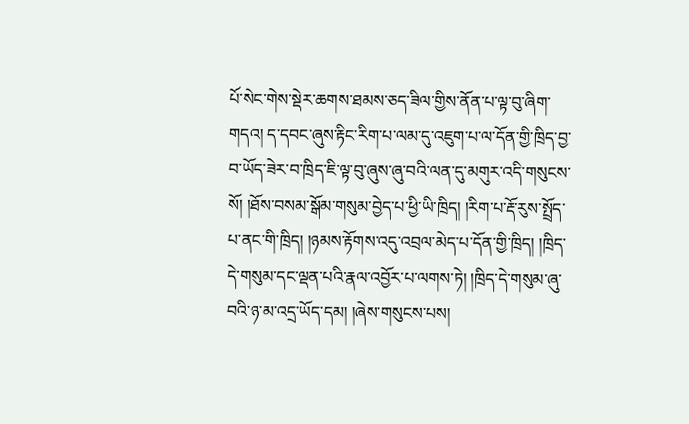པོ་སེང་གེས་སྡེར་ཆགས་ཐམས་ཅད་ཟིལ་གྱིས་ནོན་པ་ལྟ་བུ་ཞིག་གདའ། ད་དབང་ཞུས་རྟིང་རིག་པ་ལམ་དུ་འཇུག་པ་ལ་དོན་གྱི་ཁྲིད་བྱ་བ་ཡོད་ཟེར་བ་ཁྲིད་ཇི་ལྟ་བུ་ཞུས་ཞུ་བའི་ལན་དུ་མགུར་འདི་གསུངས་སོ། །ཐོས་བསམ་སྒོམ་གསུམ་བྱེད་པ་ཕྱི་ཡི་ཁྲིད། །རིག་པ་རྡོ་རུས་སྤྲོད་པ་ནང་གི་ཁྲིད། །ཉམས་རྟོགས་འདུ་འབྲལ་མེད་པ་དོན་གྱི་ཁྲིད། །ཁྲིད་དེ་གསུམ་དང་ལྡན་པའི་རྣལ་འབྱོར་པ་ལགས་ཏེ། །ཁྲིད་དེ་གསུམ་ཞུ་བའི་ཉ་མ་འདྲ་ཡོད་དམ། །ཞེས་གསུངས་པས།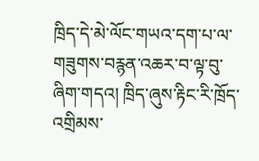ཁྲིད་དེ་མེ་ལོང་གཡའ་དག་པ་ལ་གཟུགས་བརྙན་འཆར་བ་ལྟ་བུ་ཞིག་གདའ། ཁྲིད་ཞུས་རྟིང་རི་ཁྲོད་འགྲིམས་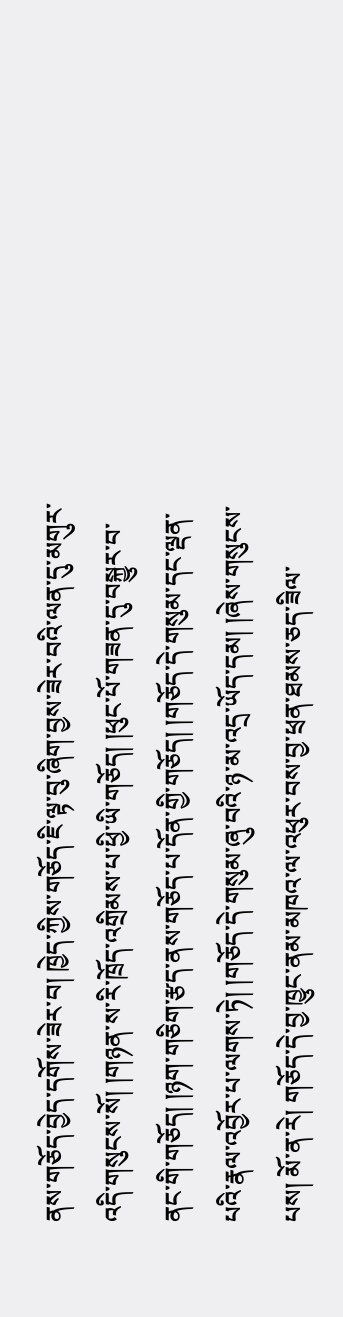ནས་གཅོད་བྱེད་དགོས་ཟེར་བ། ཁྱེད་ཀྱིས་གཅོད་ཇི་ལྟ་བུ་ཞིག་བྱས་ཟེར་བའི་ལན་དུ་མགུར་འདི་གསུངས་སོ། །གཉན་ས་རི་ཁྲོད་འགྲིམས་པ་ཕྱི་ཡི་གཅོད། །ཕུང་པོ་གཟན་དུ་བསྐྱུར་བ་ནང་གི་གཅོད། །ཉག་གཅིག་རྩད་ནས་གཅོད་པ་དོན་གྱི་གཅོད། །གཅོད་དེ་གསུམ་དང་ལྡན་པའི་རྣལ་འབྱོར་པ་ལགས་ཏེ། །གཅོད་དེ་གསུམ་ཞུ་བའི་ཉ་མ་འདྲ་ཡོད་དམ། །ཞེས་གསུངས་པས། མོ་ན་རེ། གཅོད་དེ་བྱ་ཁྱུང་ནམ་མཁའ་ལ་འཕུར་བས་བྱ་ཕྲན་ཐམས་ཅད་ཟིལ་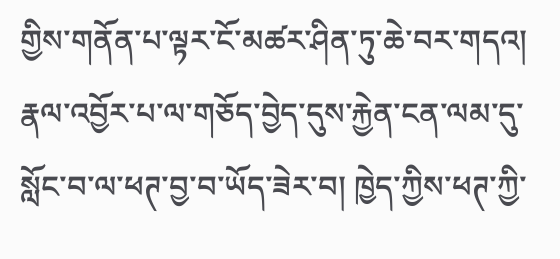གྱིས་གནོན་པ་ལྟར་ངོ་མཚར་ཤིན་ཏུ་ཆེ་བར་གདའ། རྣལ་འབྱོར་པ་ལ་གཅོད་བྱེད་དུས་རྐྱེན་ངན་ལམ་དུ་སློང་བ་ལ་ཕཊ་བྱ་བ་ཡོད་ཟེར་བ། ཁྱེད་ཀྱིས་ཕཊ་ཀྱི་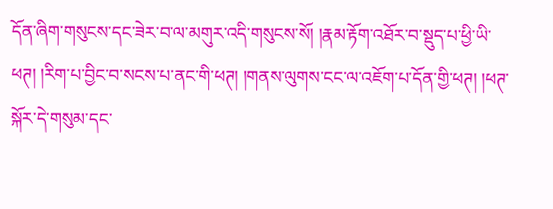དོན་ཞིག་གསུངས་དང་ཟེར་བ་ལ་མགུར་འདི་གསུངས་སོ། །རྣམ་རྟོག་འཐོར་བ་སྡུད་པ་ཕྱི་ཡི་ཕཊ། །རིག་པ་བྱིང་བ་སངས་པ་ནང་གི་ཕཊ། །གནས་ལུགས་ངང་ལ་འཇོག་པ་དོན་གྱི་ཕཊ། །ཕཊ་སྐོར་དེ་གསུམ་དང་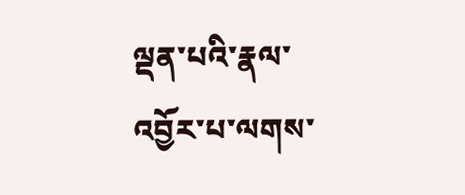ལྡན་པའི་རྣལ་འབྱོར་པ་ལགས་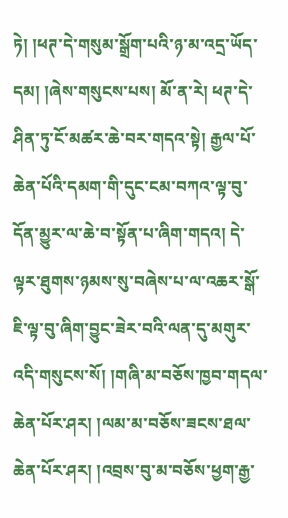ཏེ། །ཕཊ་དེ་གསུམ་སྒྲོག་པའི་ཉ་མ་འདྲ་ཡོད་དམ། །ཞེས་གསུངས་པས། མོ་ན་རེ། ཕཊ་དེ་ཤིན་ཏུ་ངོ་མཚར་ཆེ་བར་གདའ་སྟེ། རྒྱལ་པོ་ཆེན་པོའི་དམག་གི་དུང་ངམ་བཀའ་ལྟ་བུ་དོན་མྱུར་ལ་ཆེ་བ་སྟོན་པ་ཞིག་གདའ། དེ་ལྟར་ཐུགས་ཉམས་སུ་བཞེས་པ་ལ་འཆར་སྒོ་ཇི་ལྟ་བུ་ཞིག་བྱུང་ཟེར་བའི་ལན་དུ་མགུར་འདི་གསུངས་སོ། །གཞི་མ་བཅོས་ཁྱབ་གདལ་ཆེན་པོར་ཤར། །ལམ་མ་བཅོས་ཟངས་ཐལ་ཆེན་པོར་ཤར། །འབྲས་བུ་མ་བཅོས་ཕྱག་རྒྱ་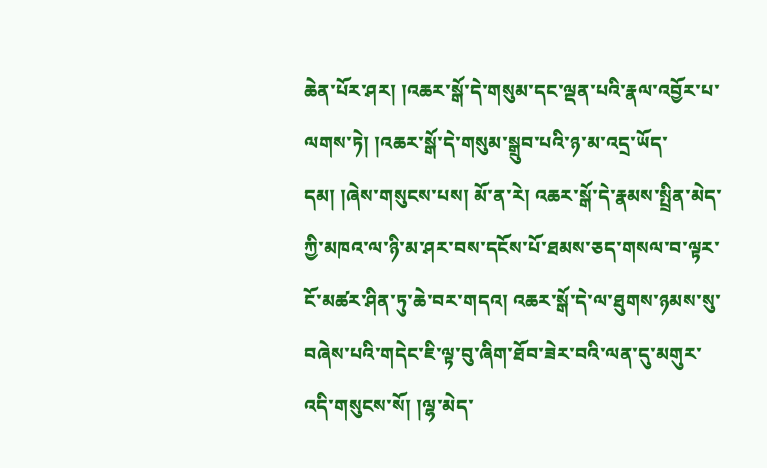ཆེན་པོར་ཤར། །འཆར་སྒོ་དེ་གསུམ་དང་ལྡན་པའི་རྣལ་འབྱོར་པ་ལགས་ཏེ། །འཆར་སྒོ་དེ་གསུམ་སྒྲུབ་པའི་ཉ་མ་འདྲ་ཡོད་དམ། །ཞེས་གསུངས་པས། མོ་ན་རེ། འཆར་སྒོ་དེ་རྣམས་སྤྲིན་མེད་ཀྱི་མཁའ་ལ་ཉི་མ་ཤར་བས་དངོས་པོ་ཐམས་ཅད་གསལ་བ་ལྟར་ངོ་མཚར་ཤིན་ཏུ་ཆེ་བར་གདའ། འཆར་སྒོ་དེ་ལ་ཐུགས་ཉམས་སུ་བཞེས་པའི་གདེང་ཇི་ལྟ་བུ་ཞིག་ཐོབ་ཟེར་བའི་ལན་དུ་མགུར་འདི་གསུངས་སོ། །ལྷ་མེད་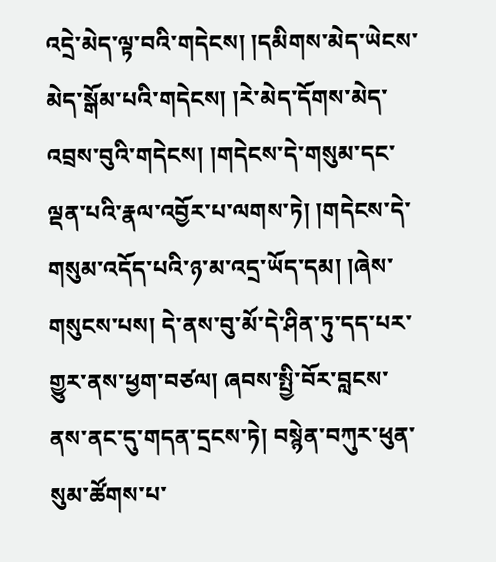འདྲེ་མེད་ལྟ་བའི་གདེངས། །དམིགས་མེད་ཡེངས་མེད་སྒོམ་པའི་གདེངས། །རེ་མེད་དོགས་མེད་འབྲས་བུའི་གདེངས། །གདེངས་དེ་གསུམ་དང་ལྡན་པའི་རྣལ་འབྱོར་པ་ལགས་ཏེ། །གདེངས་དེ་གསུམ་འདོད་པའི་ཉ་མ་འདྲ་ཡོད་དམ། །ཞེས་གསུངས་པས། དེ་ནས་བུ་མོ་དེ་ཤིན་ཏུ་དད་པར་གྱུར་ནས་ཕྱག་བཙལ། ཞབས་སྤྱི་བོར་བླངས་ནས་ནང་དུ་གདན་དྲངས་ཏེ། བསྙེན་བཀུར་ཕུན་སུམ་ཚོགས་པ་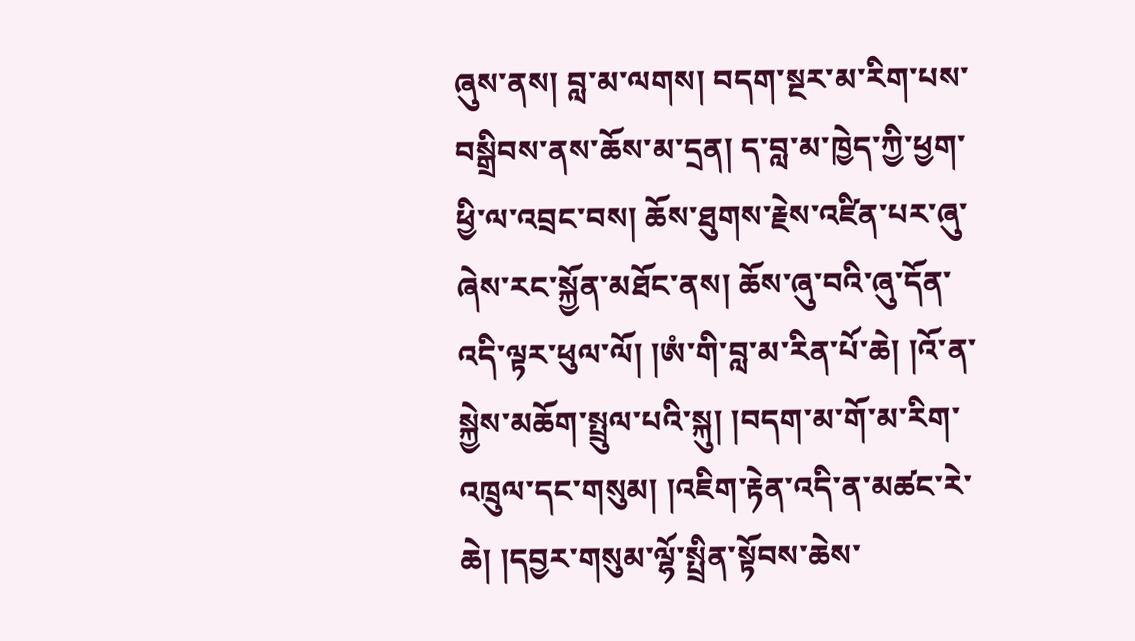ཞུས་ནས། བླ་མ་ལགས། བདག་སྔར་མ་རིག་པས་བསྒྲིབས་ནས་ཆོས་མ་དྲན། ད་བླ་མ་ཁྱེད་ཀྱི་ཕྱག་ཕྱི་ལ་འབྲང་བས། ཆོས་ཐུགས་རྗེས་འཛིན་པར་ཞུ་ཞེས་རང་སྐྱོན་མཐོང་ནས། ཆོས་ཞུ་བའི་ཞུ་དོན་འདི་ལྟར་ཕུལ་ལོ། །ཨཾ་གི་བླ་མ་རིན་པོ་ཆེ། །འོ་ན་སྐྱེས་མཆོག་སྤྲུལ་པའི་སྐུ། །བདག་མ་གོ་མ་རིག་འཁྲུལ་དང་གསུམ། །འཇིག་རྟེན་འདི་ན་མཚང་རེ་ཆེ། །དབྱར་གསུམ་ལྷོ་སྤྲིན་སྟོབས་ཆེས་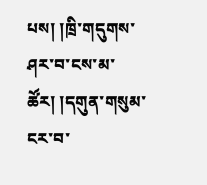པས། །ཁྲི་གདུགས་ཤར་བ་ངས་མ་ཚོར། །དགུན་གསུམ་ངར་བ་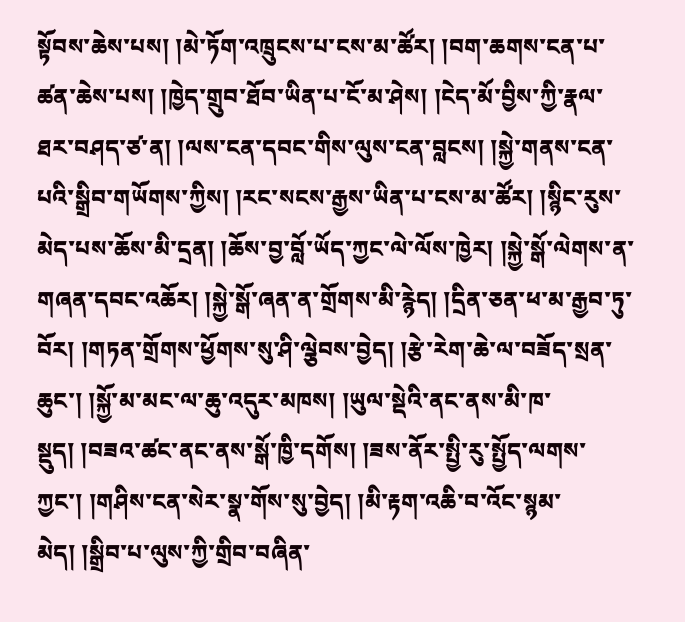སྟོབས་ཆེས་པས། །མེ་ཏོག་འཁྲུངས་པ་ངས་མ་ཚོར། །བག་ཆགས་ངན་པ་ཚན་ཆེས་པས། །ཁྱེད་གྲུབ་ཐོབ་ཡིན་པ་ངོ་མ་ཤེས། །ངེད་མོ་བྱིས་ཀྱི་རྣལ་ཐར་བཤད་ཙ་ན། །ལས་ངན་དབང་གིས་ལུས་ངན་བླངས། །སྐྱེ་གནས་ངན་པའི་སྒྲིབ་གཡོགས་ཀྱིས། །རང་སངས་རྒྱས་ཡིན་པ་ངས་མ་ཚོར། །སྙིང་རུས་མེད་པས་ཆོས་མི་དྲན། །ཆོས་བྱ་བློ་ཡོད་ཀྱང་ལེ་ལོས་ཁྱེར། །སྐྱེ་སྒོ་ལེགས་ན་གཞན་དབང་འཆོར། །སྐྱེ་སྒོ་ཞན་ན་གྲོགས་མི་རྙེད། །དྲིན་ཅན་ཕ་མ་རྒྱབ་ཏུ་བོར། །གཏན་གྲོགས་ཕྱོགས་སུ་ཤི་ལྕེབས་བྱེད། །རྩེ་རེག་ཆེ་ལ་བཟོད་སྲན་ཆུང་། །སྐྱོ་མ་མང་ལ་ཆུ་འདུར་མཁས། །ཡུལ་སྡེའི་ནང་ནས་མི་ཁ་སྡུད། །བཟའ་ཚང་ནང་ནས་སྒོ་ཁྱི་དགོས། །ཟས་ནོར་སྤྱི་རུ་སྤྱོད་ལགས་ཀྱང་། །གཤིས་ངན་སེར་སྣ་གོས་སུ་བྱེད། །མི་རྟག་འཆི་བ་འོང་སྙམ་མེད། །སྒྲིབ་པ་ལུས་ཀྱི་གྲིབ་བཞིན་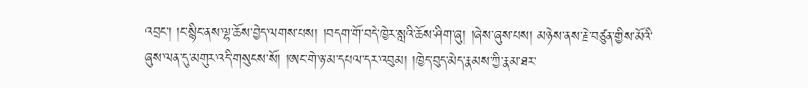འབྲང་། །ང་སྙིང་ནས་ལྷ་ཆོས་བྱེད་ལགས་པས། །བདག་གོ་བདེ་ཁྱེར་སླའི་ཆོས་ཤིག་ཞུ། །ཞེས་ཞུས་པས། མཉེས་ནས་རྗེ་བཙུན་གྱིས་མོའི་ཞུས་ལན་དུ་མགུར་འདི་གསུངས་སོ། །ཨང་གེ་ཉ་མ་དཔལ་དར་འབུམ། །ཁྱེད་བུད་མེད་རྣམས་ཀྱི་རྣམ་ཐར་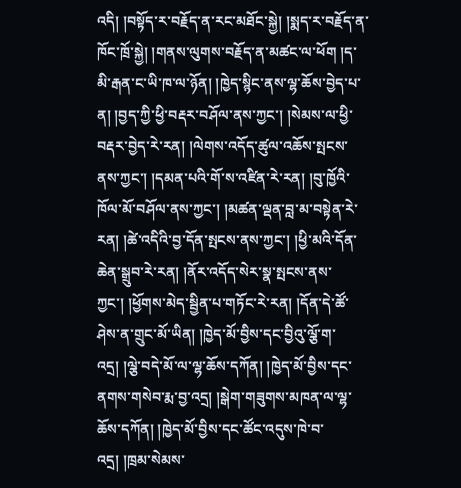འདི། །བསྟོད་ར་བརྗོད་ན་རང་མཐོང་སྐྱེ། །སྨད་ར་བརྗོད་ན་ཁོང་ཁྲོ་སྐྱེ། །གནས་ལུགས་བརྗོད་ན་མཚང་ལ་ཕོག །ད་མི་རྒན་ང་ཡི་ཁ་ལ་ཉོན། །ཁྱེད་སྙིང་ནས་ལྷ་ཆོས་བྱེད་པ་ན། །བྱད་ཀྱི་ཕྱི་བརྡར་བཤོལ་ནས་ཀྱང་། །སེམས་ལ་ཕྱི་བརྡར་བྱེད་རེ་རན། །ལེགས་འདོད་ཚུལ་འཆོས་སྤངས་ནས་ཀྱང་། །དམན་པའི་གོ་ས་འཛིན་རེ་རན། །བུ་ཁྱོའི་ཁོལ་མོ་བཤོལ་ནས་ཀྱང་། །མཚན་ལྡན་བླ་མ་བསྟེན་རེ་རན། །ཚེ་འདིའི་བྱ་དོན་སྤངས་ནས་ཀྱང་། །ཕྱི་མའི་དོན་ཆེན་སྒྲུབ་རེ་རན། །ནོར་འདོད་སེར་སྣ་སྤངས་ནས་ཀྱང་། །ཕྱོགས་མེད་སྦྱིན་པ་གཏོང་རེ་རན། །དོན་དེ་ཚོ་ཤེས་ན་གྲུང་མོ་ཡིན། །ཁྱེད་མོ་བྱིས་དང་བྱིའུ་ལྕོ་ག་འདྲ། །ལྕེ་བདེ་མོ་ལ་ལྷ་ཆོས་དཀོན། །ཁྱེད་མོ་བྱིས་དང་ནགས་གསེབ་རྨ་བྱ་འདྲ། །སྒེག་གཟུགས་མཁན་ལ་ལྷ་ཆོས་དཀོན། །ཁྱེད་མོ་བྱིས་དང་ཚོང་འདུས་ཁེ་བ་འདྲ། །ཁྲམ་སེམས་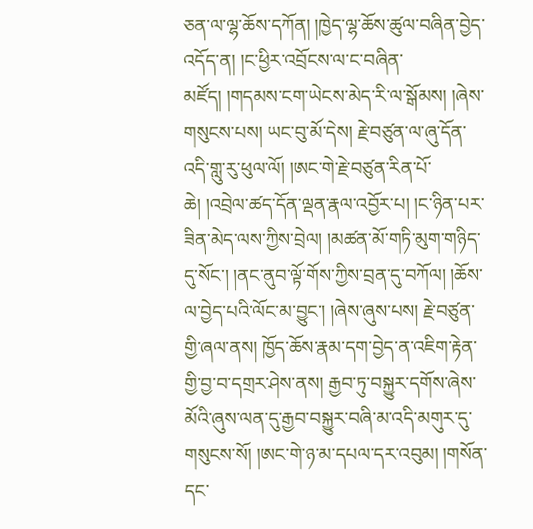ཅན་ལ་ལྷ་ཆོས་དཀོན། །ཁྱེད་ལྷ་ཆོས་ཚུལ་བཞིན་བྱེད་འདོད་ན། །ང་ཕྱིར་འབྲོངས་ལ་ང་བཞིན་མཛོད། །གདམས་ངག་ཡེངས་མེད་རི་ལ་སྒོམས། །ཞེས་གསུངས་པས། ཡང་བུ་མོ་དེས། རྗེ་བཙུན་ལ་ཞུ་དོན་འདི་གླུ་རུ་ཕུལ་ལོ། །ཨང་གེ་རྗེ་བཙུན་རིན་པོ་ཆེ། །འབྲེལ་ཚད་དོན་ལྡན་རྣལ་འབྱོར་པ། །ང་ཉིན་པར་ཟིན་མེད་ལས་ཀྱིས་བྲེལ། །མཚན་མོ་གཏི་མུག་གཉིད་དུ་སོང་། །ནང་ནུབ་ལྟོ་གོས་ཀྱིས་བྲན་དུ་བཀོལ། །ཆོས་ལ་བྱེད་པའི་ལོང་མ་བྱུང་། །ཞེས་ཞུས་པས། རྗེ་བཙུན་གྱི་ཞལ་ནས། ཁྱོད་ཆོས་རྣམ་དག་བྱེད་ན་འཇིག་རྟེན་གྱི་བྱ་བ་དགྲར་ཤེས་ནས། རྒྱབ་ཏུ་བསྐྱུར་དགོས་ཞེས་མོའི་ཞུས་ལན་དུ་རྒྱབ་བསྐྱུར་བཞི་མ་འདི་མགུར་དུ་གསུངས་སོ། །ཨང་གེ་ཉ་མ་དཔལ་དར་འབུམ། །གསོན་དང་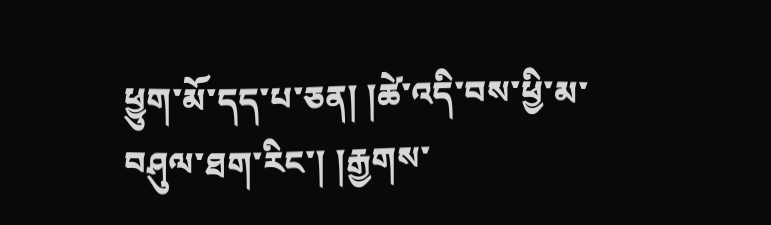ཕྱུག་མོ་དད་པ་ཅན། །ཚེ་འདི་བས་ཕྱི་མ་བཤུལ་ཐག་རིང་། །རྒྱགས་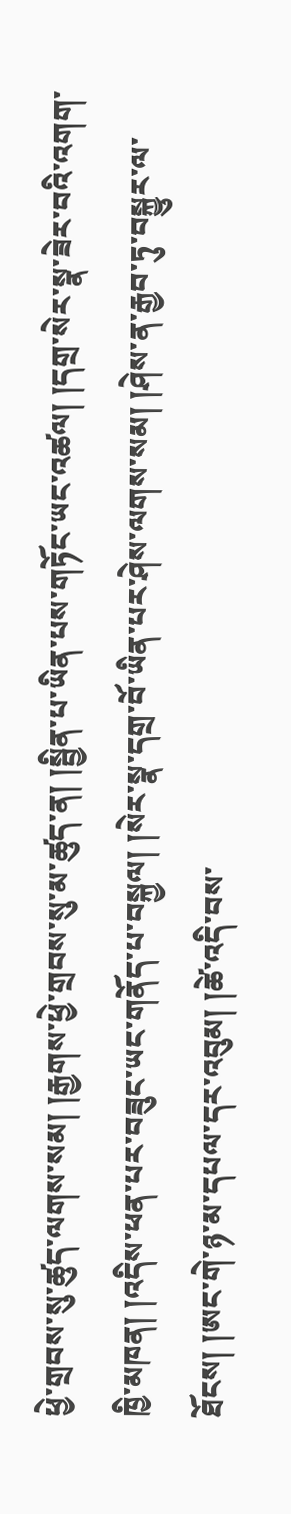ཕྱེ་གྲབས་སུ་ཚུད་ལགས་སམ། །རྒྱགས་ཕྱེ་གྲབས་སུ་མ་ཚུད་ན། །སྦྱིན་པ་ཡིན་པས་གཏོང་ཡང་འཚལ། །དགྲ་སེར་སྣ་ཟེར་བའི་འགག་ཁྱི་མཁན། །འདིས་ཕན་པར་བཟུང་ཡང་གནོད་པ་བསྐྱལ། །སེར་སྣ་དགྲ་བོ་ཡིན་པར་ཤེས་ལགས་སམ། །ཤེས་ན་རྒྱབ་ཏུ་བསྐྱུར་ལ་ཐོངས། །ཨང་གེ་ཉ་མ་དཔལ་དར་འབུམ། །ཚེ་འདི་བས་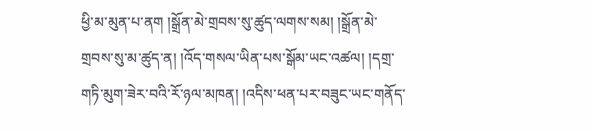ཕྱི་མ་མུན་པ་ནག །སྒྲོན་མེ་གྲབས་སུ་ཚུད་ལགས་སམ། །སྒྲོན་མེ་གྲབས་སུ་མ་ཚུད་ན། །འོད་གསལ་ཡིན་པས་སྒོམ་ཡང་འཚལ། །དགྲ་གཏི་མུག་ཟེར་བའི་རོ་ཉལ་མཁན། །འདིས་ཕན་པར་བཟུང་ཡང་གནོད་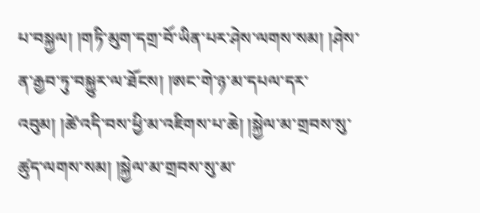པ་བསྐྱལ། །གཏི་མུག་དགྲ་བོ་ཡིན་པར་ཤེས་ལགས་སམ། །ཤེས་ན་རྒྱབ་ཏུ་བསྐྱུར་ལ་ཐོངས། །ཨང་གེ་ཉ་མ་དཔལ་དར་འབུམ། །ཚེ་འདི་བས་ཕྱི་མ་འཇིགས་པ་ཆེ། །སྐྱེལ་མ་གྲབས་སུ་ཚུད་ལགས་སམ། །སྐྱེལ་མ་གྲབས་སུ་མ་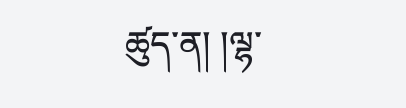ཚུད་ན། །ལྷ་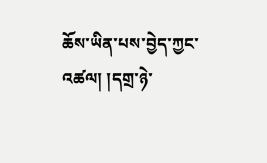ཆོས་ཡིན་པས་བྱེད་ཀྱང་འཚལ། །དགྲ་ཉེ་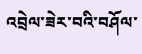འབྲེལ་ཟེར་བའི་བཤོལ་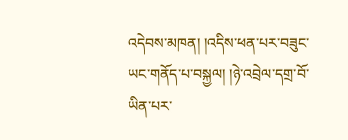འདེབས་མཁན། །འདིས་ཕན་པར་བཟུང་ཡང་གནོད་པ་བསྐྱལ། །ཉེ་འབྲེལ་དགྲ་བོ་ཡིན་པར་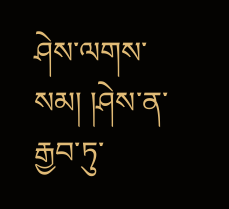ཤེས་ལགས་སམ། །ཤེས་ན་རྒྱབ་ཏུ་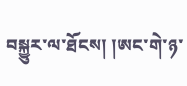བསྐྱུར་ལ་ཐོངས། །ཨང་གེ་ཉ་